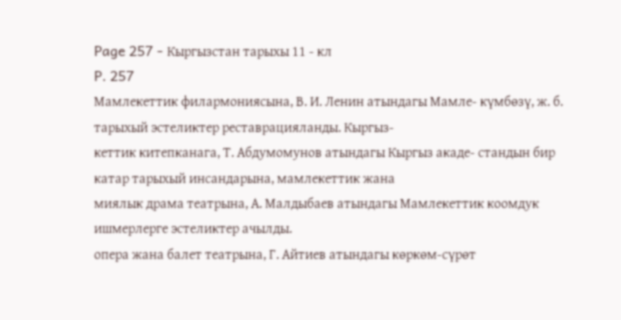Page 257 - Кыргызстан тарыхы 11 - кл
P. 257
Мамлекеттик филармониясына, В. И. Ленин атындагы Мамле- күмбөзү, ж. б. тарыхый эстеликтер реставрацияланды. Кыргыз-
кеттик китепканага, Т. Абдумомунов атындагы Кыргыз акаде- стандын бир катар тарыхый инсандарына, мамлекеттик жана
миялык драма театрына, А. Малдыбаев атындагы Мамлекеттик коомдук ишмерлерге эстеликтер ачылды.
опера жана балет театрына, Г. Айтиев атындагы көркөм-сүрөт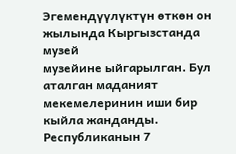Эгемендүүлүктүн өткөн он жылында Кыргызстанда музей
музейине ыйгарылган. Бул аталган маданият мекемелеринин иши бир кыйла жанданды. Республиканын 7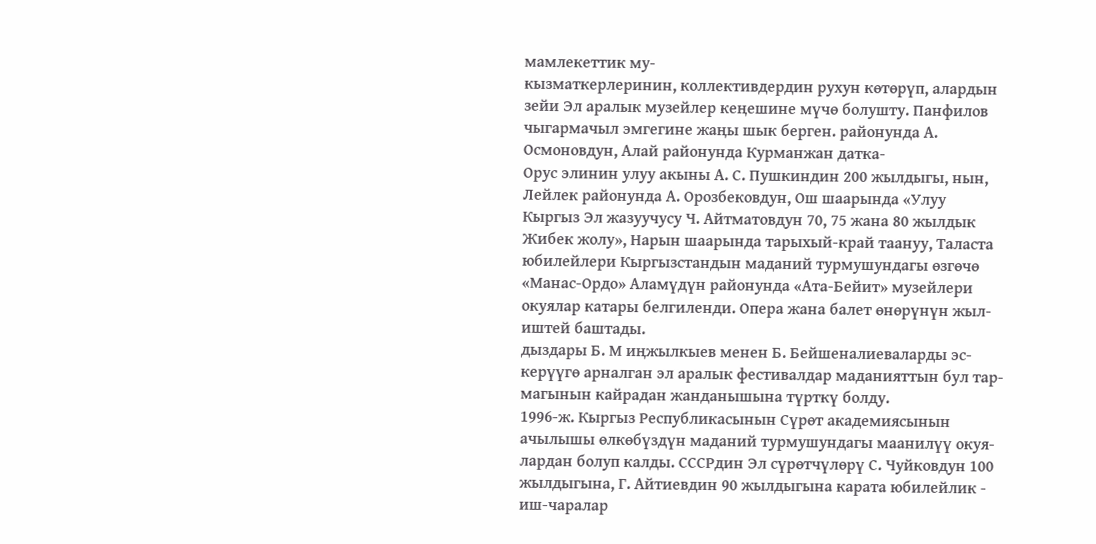мамлекеттик му-
кызматкерлеринин, коллективдердин рухун көтөрүп, алардын зейи Эл аралык музейлер кеңешине мүчө болушту. Панфилов
чыгармачыл эмгегине жаңы шык берген. районунда А. Осмоновдун, Алай районунда Курманжан датка-
Орус элинин улуу акыны А. С. Пушкиндин 200 жылдыгы, нын, Лейлек районунда А. Орозбековдун, Ош шаарында «Улуу
Кыргыз Эл жазуучусу Ч. Айтматовдун 70, 75 жана 80 жылдык Жибек жолу», Нарын шаарында тарыхый-край таануу, Таласта
юбилейлери Кыргызстандын маданий турмушундагы өзгөчө «Манас-Ордо» Аламүдүн районунда «Ата-Бейит» музейлери
окуялар катары белгиленди. Опера жана балет өнөрүнүн жыл- иштей баштады.
дыздары Б. М иңжылкыев менен Б. Бейшеналиеваларды эс-
керүүгө арналган эл аралык фестивалдар маданияттын бул тар-
магынын кайрадан жанданышына түрткү болду.
1996-ж. Кыргыз Республикасынын Сүрөт академиясынын
ачылышы өлкөбүздүн маданий турмушундагы маанилүү окуя-
лардан болуп калды. СССРдин Эл сүрөтчүлөрү С. Чуйковдун 100
жылдыгына, Г. Айтиевдин 90 жылдыгына карата юбилейлик -
иш-чаралар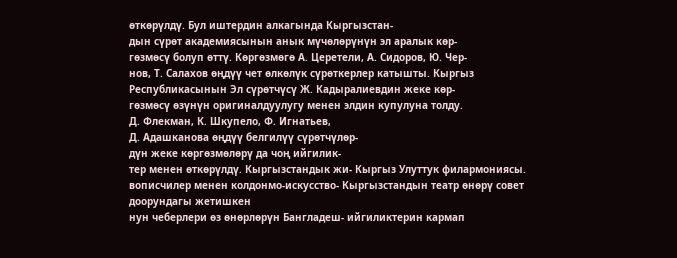өткөрүлдү. Бул иштердин алкагында Кыргызстан-
дын сүрөт академиясынын анык мүчөлөрүнүн эл аралык көр-
гөзмөсү болуп өттү. Көргөзмөгө А. Церетели, А. Сидоров, Ю. Чер-
нов, Т. Салахов өңдүү чет өлкөлүк сүрөткерлер катышты. Кыргыз
Республикасынын Эл сүрөтчүсү Ж. Кадыралиевдин жеке көр-
гөзмөсү өзүнүн оригиналдуулугу менен элдин купулуна толду.
Д. Флекман, К. Шкупело, Ф. Игнатьев,
Д. Адашканова өңдүү белгилүү сүрөтчүлөр-
дүн жеке көргөзмөлөрү да чоң ийгилик-
тер менен өткөрүлдү. Кыргызстандык жи- Кыргыз Улуттук филармониясы.
вописчилер менен колдонмо-искусство- Кыргызстандын театр өнөрү совет доорундагы жетишкен
нун чеберлери өз өнөрлөрүн Бангладеш- ийгиликтерин кармап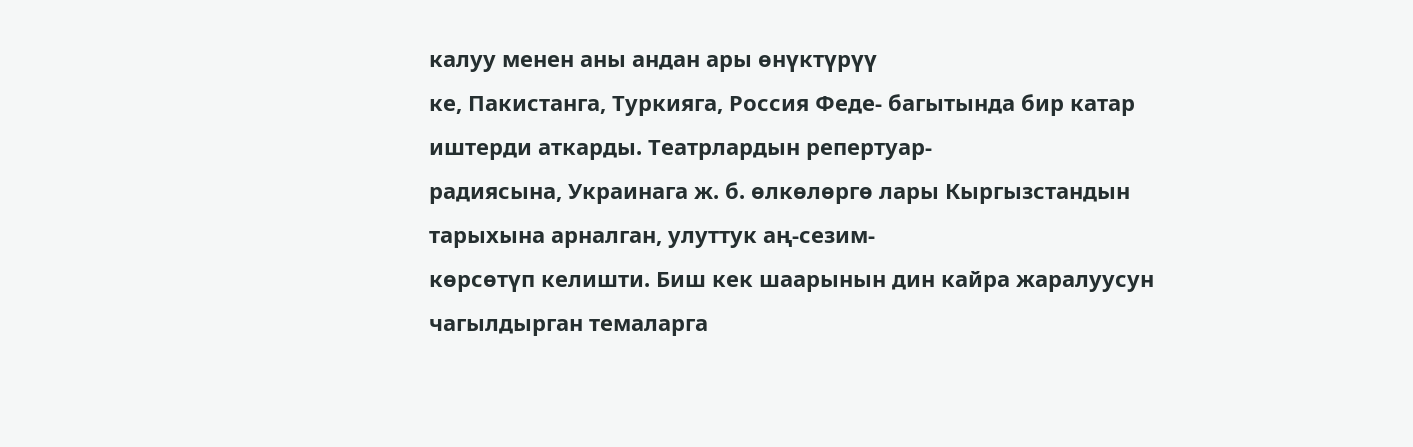калуу менен аны андан ары өнүктүрүү
ке, Пакистанга, Туркияга, Россия Феде- багытында бир катар иштерди аткарды. Театрлардын репертуар-
радиясына, Украинага ж. б. өлкөлөргө лары Кыргызстандын тарыхына арналган, улуттук аң-сезим-
көрсөтүп келишти. Биш кек шаарынын дин кайра жаралуусун чагылдырган темаларга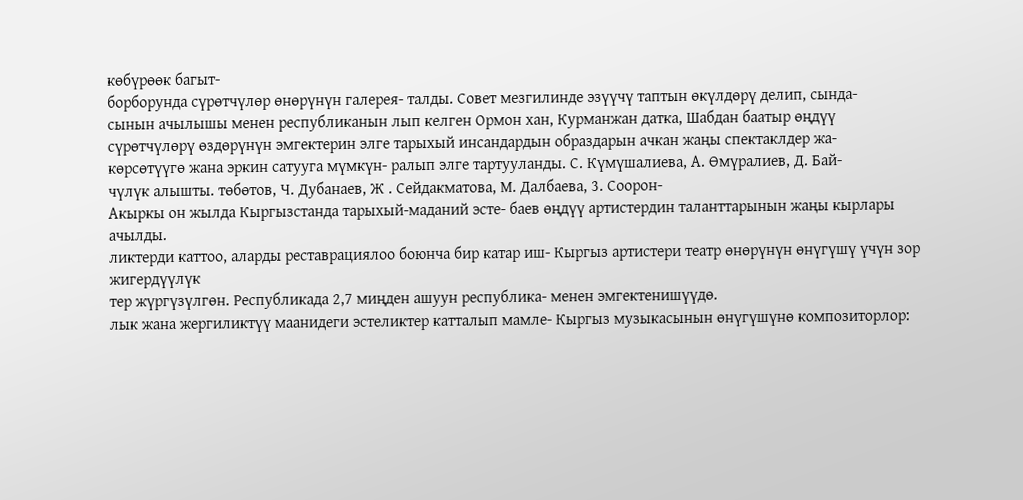көбүрөөк багыт-
борборунда сүрөтчүлөр өнөрүнүн галерея- талды. Совет мезгилинде эзүүчү таптын өкүлдөрү делип, сында-
сынын ачылышы менен республиканын лып келген Ормон хан, Курманжан датка, Шабдан баатыр өңдүү
сүрөтчүлөрү өздөрүнүн эмгектерин элге тарыхый инсандардын образдарын ачкан жаңы спектаклдер жа-
көрсөтүүгө жана эркин сатууга мүмкүн- ралып элге тартууланды. С. Күмүшалиева, А. Өмүралиев, Д. Бай-
чүлүк алышты. төбөтов, Ч. Дубанаев, Ж . Сейдакматова, М. Далбаева, 3. Соорон-
Акыркы он жылда Кыргызстанда тарыхый-маданий эсте- баев өңдүү артистердин таланттарынын жаңы кырлары ачылды.
ликтерди каттоо, аларды реставрациялоо боюнча бир катар иш- Кыргыз артистери театр өнөрүнүн өнүгүшү үчүн зор жигердүүлүк
тер жүргүзүлгөн. Республикада 2,7 миңден ашуун республика- менен эмгектенишүүдө.
лык жана жергиликтүү маанидеги эстеликтер катталып мамле- Кыргыз музыкасынын өнүгүшүнө композиторлор: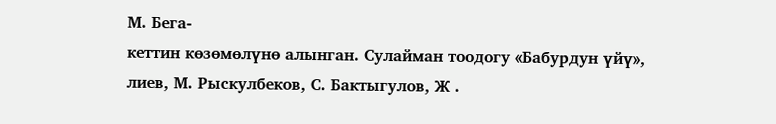М. Бега-
кеттин көзөмөлүнө алынган. Сулайман тоодогу «Бабурдун үйү», лиев, М. Рыскулбеков, С. Бактыгулов, Ж .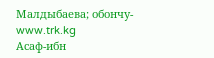Малдыбаева; обончу-
www.trk.kg
Асаф-ибн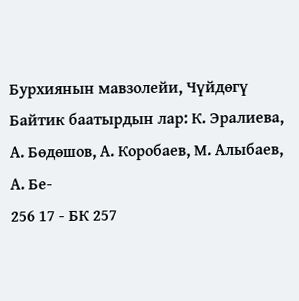Бурхиянын мавзолейи, Чүйдөгү Байтик баатырдын лар: К. Эралиева, А. Бөдөшов, А. Коробаев, М. Алыбаев, А. Бе-
256 17 - БК 257